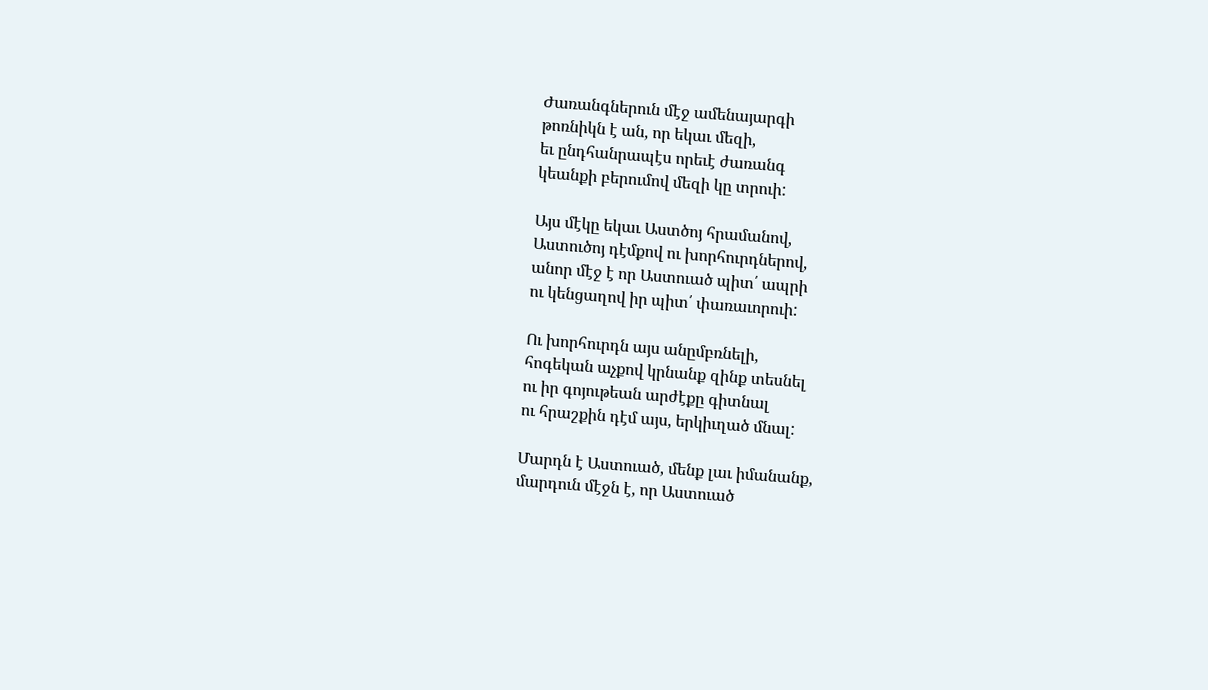Ժառանգներուն մէջ ամենայարգի
թոռնիկն է ան, որ եկաւ մեզի,
եւ ընդհանրապէս որեւէ ժառանգ
կեանքի բերումով մեզի կը տրուի:

Այս մէկը եկաւ Աստծոյ հրամանով,
Աստուծոյ դէմքով ու խորհուրդներով,
անոր մէջ է որ Աստուած պիտ՛ ապրի
ու կենցաղով իր պիտ՛ փառաւորուի:

Ու խորհուրդն այս անըմբռնելի,
հոգեկան աչքով կրնանք զինք տեսնել
ու իր գոյութեան արժէքը գիտնալ
ու հրաշքին դէմ այս, երկիւղած մնալ:

Մարդն է Աստուած, մենք լաւ իմանանք,
մարդուն մէջն է, որ Աստուած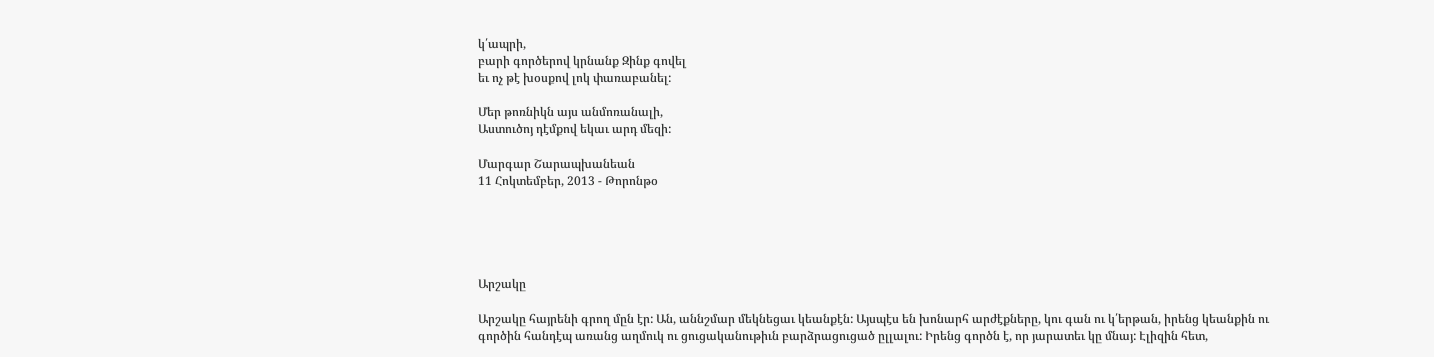կ՛ապրի,
բարի գործերով կրնանք Զինք գովել
եւ ոչ թէ խօսքով լոկ փառաբանել:

Մեր թոռնիկն այս անմոռանալի,
Աստուծոյ դէմքով եկաւ արդ մեզի:

Մարգար Շարապխանեան
11 Հոկտեմբեր, 2013 - Թորոնթօ





Արշակը

Արշակը հայրենի գրող մըն էր: Ան, աննշմար մեկնեցաւ կեանքէն: Այսպէս են խոնարհ արժէքները, կու գան ու կ՛երթան, իրենց կեանքին ու գործին հանդէպ առանց աղմուկ ու ցուցականութիւն բարձրացուցած ըլլալու: Իրենց գործն է, որ յարատեւ կը մնայ: Էլիզին հետ,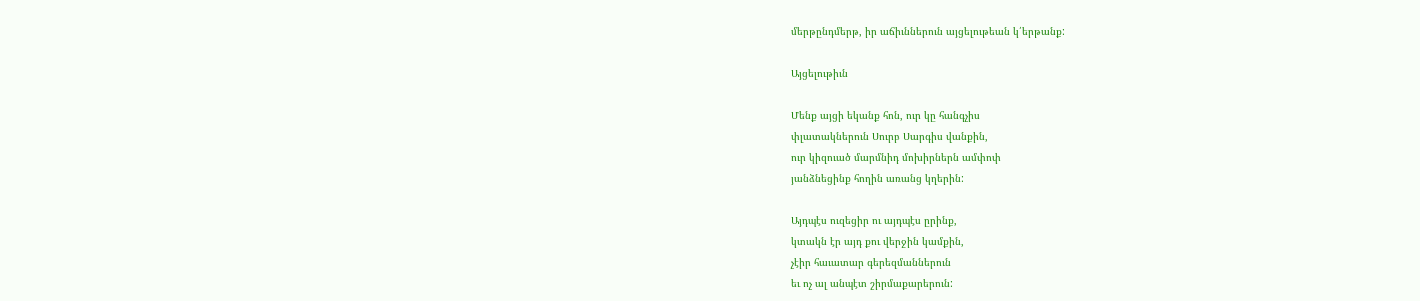մերթընդմերթ, իր աճիւններուն այցելութեան կ՛երթանք:

Այցելութիւն

Մենք այցի եկանք հոն, ուր կը հանգչիս
փլատակներուն Սուրբ Սարգիս վանքին,
ուր կիզուած մարմնիդ մոխիրներն ամփոփ
յանձնեցինք հողին առանց կղերին:

Այդպէս ուզեցիր ու այդպէս ըրինք,
կտակն էր այդ քու վերջին կամքին,
չէիր հաւատար գերեզմաններուն
եւ ոչ ալ անպէտ շիրմաքարերուն: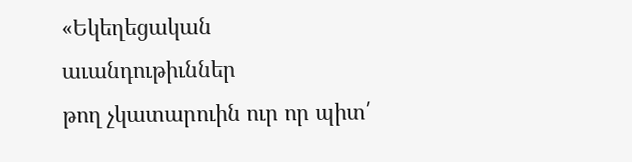«Եկեղեցական աւանդութիւններ
թող չկատարուին ուր որ պիտ՛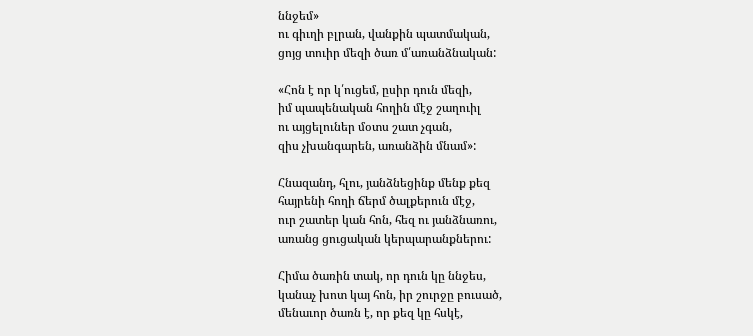ննջեմ»
ու գիւղի բլրան, վանքին պատմական,
ցոյց տուիր մեզի ծառ մ՛առանձնական:

«Հոն է որ կ՛ուցեմ, ըսիր դուն մեզի,
իմ պապենական հողին մէջ շաղուիլ
ու այցելուներ մօտս շատ չգան,
զիս չխանգարեն, առանձին մնամ»:

Հնազանդ, հլու, յանձնեցինք մենք քեզ
հայրենի հողի ճերմ ծալքերուն մէջ,
ուր շատեր կան հոն, հեզ ու յանձնառու,
առանց ցուցական կերպարանքներու:

Հիմա ծառին տակ, որ դուն կը ննջես,
կանաչ խոտ կայ հոն, իր շուրջը բուսած,
մենաւոր ծառն է, որ քեզ կը հսկէ,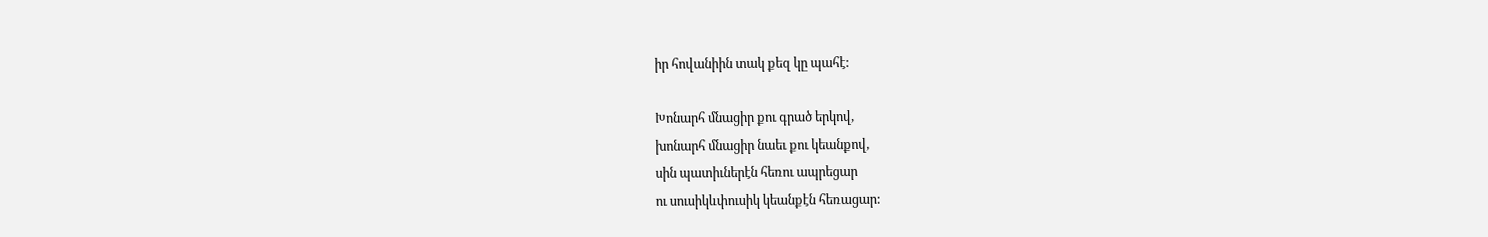իր հովանիին տակ քեզ կը պահէ:

Խոնարհ մնացիր քու գրած երկով,
խոնարհ մնացիր նաեւ քու կեանքով,
սին պատիւներէն հեռու ապրեցար
ու սուսիկևփուսիկ կեանքէն հեռացար: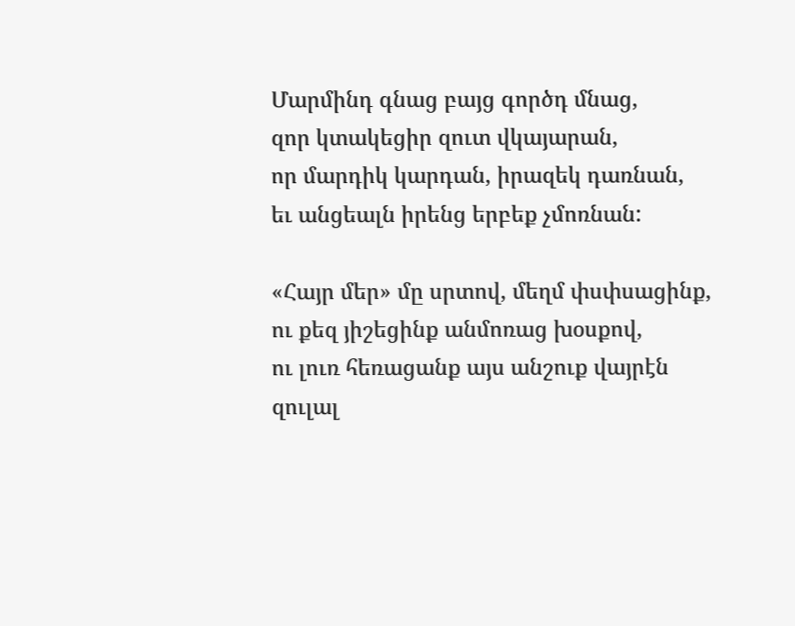Մարմինդ գնաց բայց գործդ մնաց,
զոր կտակեցիր զուտ վկայարան,
որ մարդիկ կարդան, իրազեկ դառնան,
եւ անցեալն իրենց երբեք չմոռնան:

«Հայր մեր» մը սրտով, մեղմ փսփսացինք,
ու քեզ յիշեցինք անմոռաց խօսքով,
ու լուռ հեռացանք այս անշուք վայրէն
զուլալ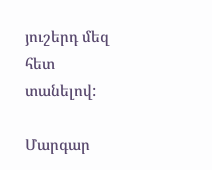յուշերդ մեզ հետ տանելով:

Մարգար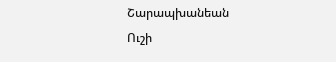Շարապխանեան
Ուշի